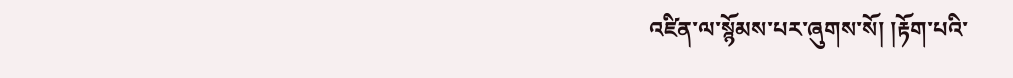འཛིན་ལ་སྙོམས་པར་ཞུགས་སོ། །རྟོག་པའི་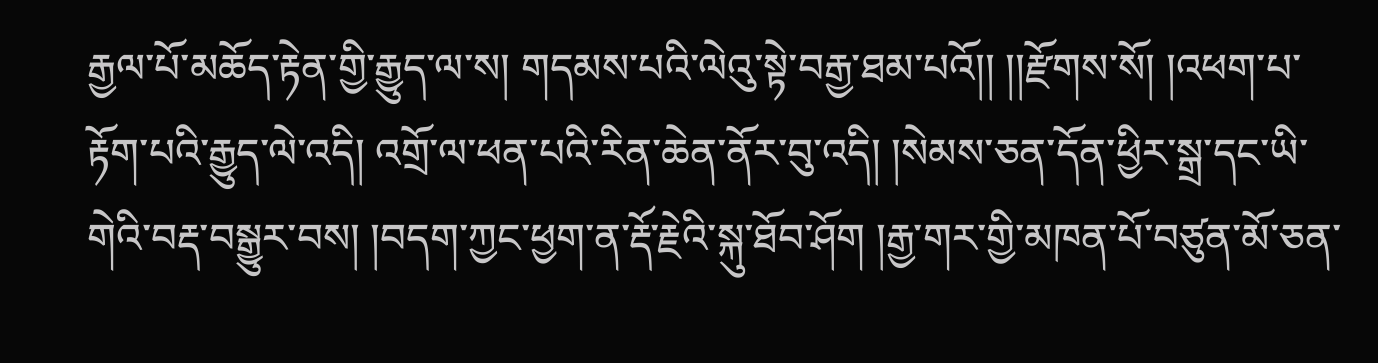རྒྱལ་པོ་མཆོད་རྟེན་གྱི་རྒྱུད་ལ་ས། གདམས་པའི་ལེའུ་སྟེ་བརྒྱ་ཐམ་པའོ།། །།རྫོགས་སོ། །འཕག་པ་རྟོག་པའི་རྒྱུད་ལེ་འདི། འགྲོ་ལ་ཕན་པའི་རིན་ཆེན་ནོར་བུ་འདི། །སེམས་ཅན་དོན་ཕྱིར་སྒྲ་དང་ཡི་གེའི་བརྡ་བསྒྱུར་བས། །བདག་ཀྱང་ཕྱག་ན་རྡོ་རྗེའི་སྐུ་ཐོབ་ཤོག །རྒྱ་གར་གྱི་མཁན་པོ་བཙུན་མོ་ཅན་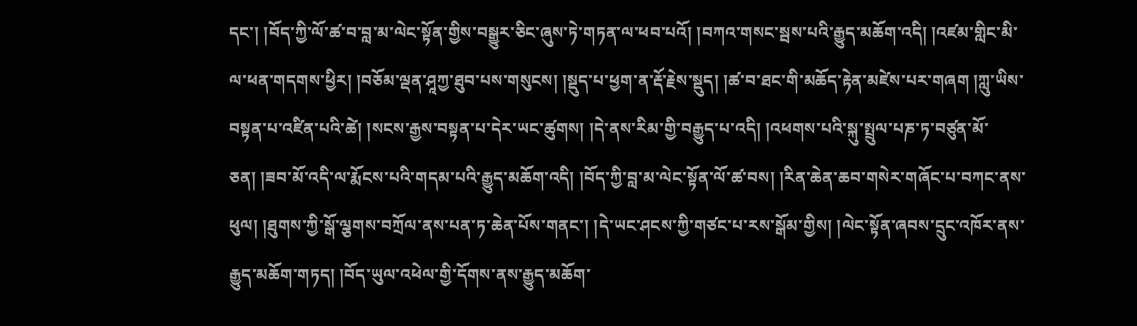དང་། །བོད་ཀྱི་ལོ་ཚ་བ་བླ་མ་ལེང་སྟོན་གྱིས་བསྒྱུར་ཅིང་ཞུས་ཏེ་གཏན་ལ་ཕབ་པའོ། །བཀའ་གསང་སྦས་པའི་རྒྱུད་མཆོག་འདི། །འཛམ་གླིང་མི་ལ་ཕན་གདགས་ཕྱིར། །བཅོམ་ལྡན་ཤཱཀྱ་ཐུབ་པས་གསུངས། །སྡུད་པ་ཕྱག་ན་རྡོ་རྗེས་སྡུད། །ཚ་བ་ཐང་གི་མཆོད་རྟེན་མཛེས་པར་གཞག །ཀླུ་ཡིས་བསྟན་པ་འཛིན་པའི་ཚེ། །སངས་རྒྱས་བསྟན་པ་དེར་ཡང་ཚུགས། །དེ་ནས་རིམ་གྱི་བརྒྱུད་པ་འདི། །འཕགས་པའི་སྐུ་སྤྲུལ་པཎ་ཏ་བཙུན་མོ་ཅན། །ཟབ་མོ་འདི་ལ་རྨོངས་པའི་གདམ་པའི་རྒྱུད་མཆོག་འདི། །བོད་ཀྱི་བླ་མ་ལེང་སྟོན་ལོ་ཚ་བས། །རིན་ཆེན་ཆབ་གསེར་གཞོང་པ་བཀང་ནས་ཕུལ། །ཐུགས་ཀྱི་སྒོ་ལྕགས་བཀྲོལ་ནས་པན་ཏ་ཆེན་པོས་གནང་། །དེ་ཡང་ཤངས་ཀྱི་གཙང་པ་རས་སྒོམ་གྱིས། །ལེང་སྟོན་ཞབས་དྲུང་འཁོར་ནས་རྒྱུད་མཆོག་གཏད། །བོད་ཡུལ་འཕེལ་གྱི་དོགས་ནས་རྒྱུད་མཆོག་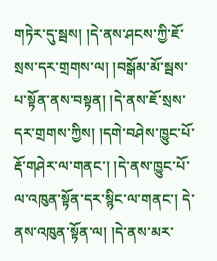གཏེར་དུ་སྦས། །དེ་ནས་ཤངས་ཀྱི་ཇོ་སྲས་དར་གྲགས་ལ། །བསྒོམ་མོ་སྦས་པ་སྟོན་ནས་བསྟན། །དེ་ནས་ཇོ་སྲས་དར་གྲགས་ཀྱིས། །དགེ་བཤེས་ཁྱུང་པོ་རྡོ་གཤེར་ལ་གནང་། །དེ་ནས་ཁྱུང་པོ་ལ་འཁུན་སྟོན་དར་སྙིང་ལ་གནང་། དེ་ནས་འཁུན་སྟོན་ལ། །དེ་ནས་མར་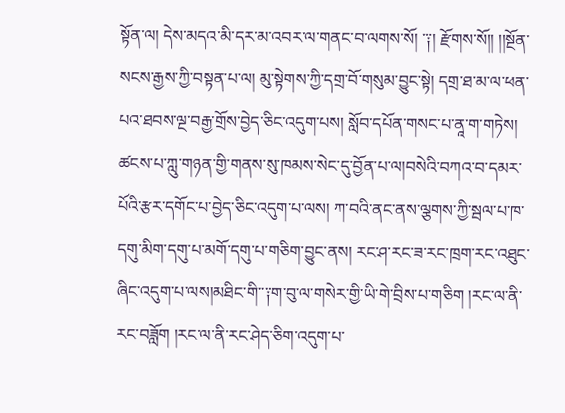སྟོན་ལ། དེས་མདའ་མི་དར་མ་འབར་ལ་གནང་བ་ལགས་སོ། ་༑། རྫོགས་སོ།། །།སྔོན་སངས་རྒྱས་ཀྱི་བསྟན་པ་ལ། མུ་སྟེགས་ཀྱི་དགྲ་བོ་གསུམ་བྱུང་སྟེ། དགྲ་ཐ་མ་ལ་ཕན་པའ་ཐབས་ལྔ་བརྒྱ་གྲོས་བྱེད་ཅིང་འདུག་པས། སློབ་དཔོན་གསང་པ་ནཱ་ག་གཏེས། ཚངས་པ་ཀླུ་གཉན་གྱི་གནས་སུ་ཁམས་སེང་དུ་བྱོན་པ་ལ།བསེའི་བཀའ་བ་དམར་པོའི་རྩར་དགོང་པ་བྱེད་ཅིང་འདུག་པ་ལས། ཀ་བའི་ནང་ནས་ལྕགས་ཀྱི་སྦལ་པ་ཁ་དགུ་མིག་དགུ་པ་མགོ་དགུ་པ་གཅིག་བྱུང་ནས། རང་ཤ་རང་ཟ་རང་ཁྲག་རང་འཐུང་ཞིང་འདུག་པ་ལས།མཐིང་གི་་༑ག་བུ་ལ་གསེར་གྱི་ཡི་གེ་བྲིས་པ་གཅིག །རང་ལ་ནི་རང་བཟློག །རང་ལ་ནི་རང་ཤེད་ཅིག་འདུག་པ་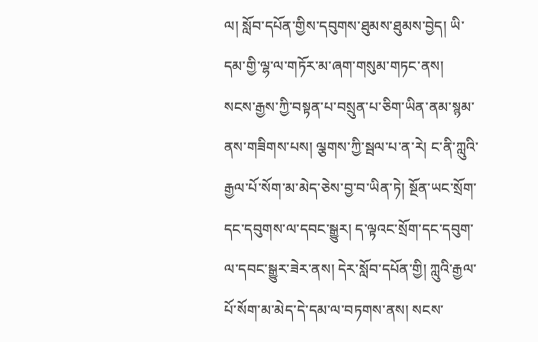ལ། སློབ་དཔོན་གྱིས་དབུགས་ཐུམས་ཐུམས་བྱེད། ཡི་དམ་གྱི་ལྷ་ལ་གཏོར་མ་ཞག་གསུམ་གཏང་ནས། སངས་རྒྱས་ཀྱི་བསྟན་པ་བསྲུན་པ་ཅིག་ཡིན་ནམ་སྙམ་ནས་གཟིགས་པས། ལྕགས་ཀྱི་སྦལ་པ་ན་རེ། ང་ནི་ཀླུའི་རྒྱལ་པོ་སོག་མ་མེད་ཅེས་བྱ་བ་ཡིན་ཏེ། སྔོན་ཡང་སྲོག་དང་དབུགས་ལ་དབང་སྒྱུར། ད་ལྟའང་སྲོག་དང་དབུག་ལ་དབང་སྒྱུར་ཟེར་ནས། དེར་སློབ་དཔོན་གྱི། ཀླུའི་རྒྱལ་པོ་སོག་མ་མེད་དེ་དམ་ལ་བཏགས་ནས། སངས་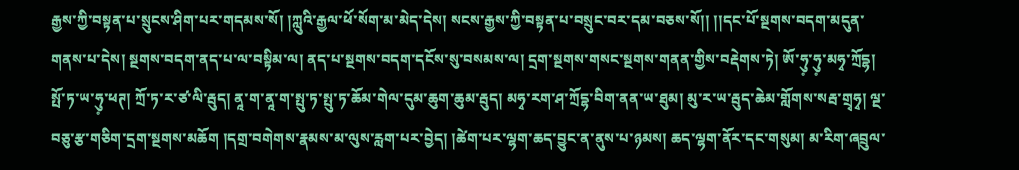རྒྱས་ཀྱི་བསྟན་པ་སྲུངས་ཤིག་པར་གདམས་སོ། །ཀླུའི་རྒྱལ་ཕོ་སོག་མ་མེད་དེས། སངས་རྒྱས་ཀྱི་བསྟན་པ་བསྲུང་བར་དམ་བཅས་སོ།། །།དང་པོ་སྔགས་བདག་མདུན་གནས་པ་དེས། སྔགས་བདག་ནད་པ་ལ་བསྟིམ་ལ། ནད་པ་སྔགས་བདག་དངོས་སུ་བསམས་ལ། དྲག་སྔགས་གསང་སྔགས་གནན་གྱིས་བརྡེགས་ཏེ། ཨོ་ཧུ༷་ཧུ༷་མཧྭ་ཀྲོདྷ། སྤོ་ཏ་ཡ་ཧུ༷་ཕཊ། ཀྲོ་ཏ་ར་ཙ་ལི་རྦུད། ནཱ་ག་ནཱ་ག་སྤུ་ཏ་སྤུ་ཏ་ཆོམ་གེལ་དུམ་ཆུག་ཆུམ་རྦུད། མཧྭ་རག་ཤ་ཀྲོདྷ་བིག་ནན་ཡ་ཐུམ། མུ་ར་ཡ་རྦུད་ཆེམ་གློགས་སརྦ་གྲྭཧྭ། ལྔ་བཅུ་རྩ་གཅིག་དྲག་སྔགས་མཆོག །དགྲ་བགེགས་རྣམས་མ་ལུས་རླག་པར་བྱེད། །ཚེག་པར་ལྷག་ཆད་བྱུང་ན་ནུས་པ་ཉམས། ཆད་ལྷག་ནོར་དང་གསུམ། མ་རིག་ཞབྲུལ་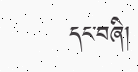དང་བཞི།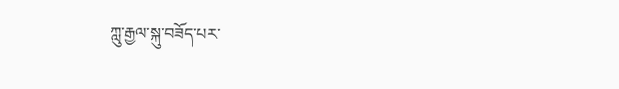ཀླུ་རྒྱལ་སྐུ་བཟོད་པར་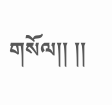གསོལ།། །།